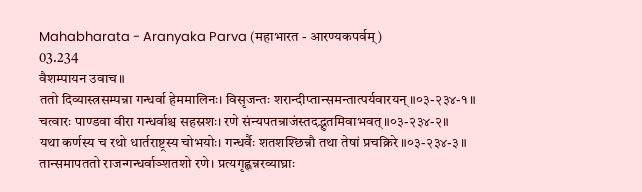Mahabharata - Aranyaka Parva (महाभारत - आरण्यकपर्वम्)
03.234
वैशम्पायन उवाच॥
ततो दिव्यास्त्रसम्पन्ना गन्धर्वा हेममालिनः। विसृजन्तः शरान्दीप्तान्समन्तात्पर्यवारयन् ॥०३-२३४-१॥
चत्वारः पाण्डवा वीरा गन्धर्वाश्च सहस्रशः। रणे संन्यपतन्राजंस्तदद्भुतमिवाभवत् ॥०३-२३४-२॥
यथा कर्णस्य च रथो धार्तराष्ट्रस्य चोभयोः। गन्धर्वैः शतशश्छिन्नौ तथा तेषां प्रचक्रिरे ॥०३-२३४-३॥
तान्समापततो राजन्गन्धर्वाञ्शतशो रणे। प्रत्यगृह्णन्नरव्याघ्राः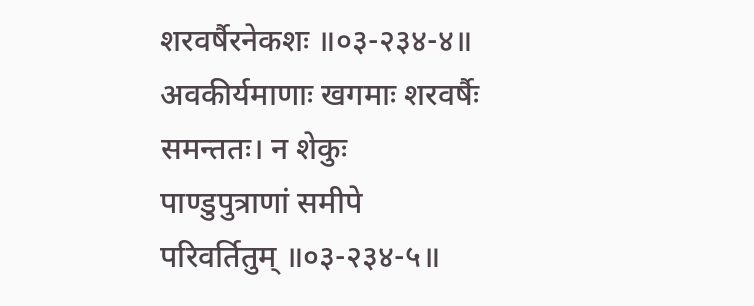शरवर्षैरनेकशः ॥०३-२३४-४॥
अवकीर्यमाणाः खगमाः शरवर्षैः समन्ततः। न शेकुः पाण्डुपुत्राणां समीपे परिवर्तितुम् ॥०३-२३४-५॥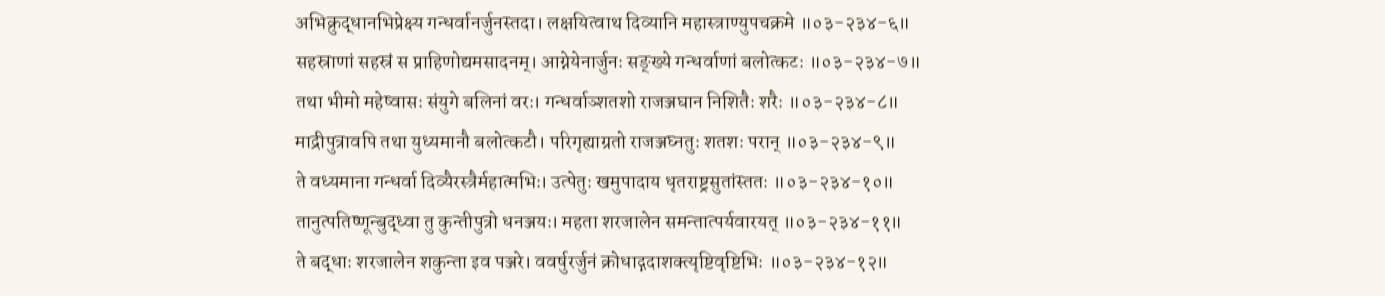अभिक्रुद्धानभिप्रेक्ष्य गन्धर्वानर्जुनस्तदा। लक्षयित्वाथ दिव्यानि महास्त्राण्युपचक्रमे ॥०३-२३४-६॥
सहस्राणां सहस्रं स प्राहिणोद्यमसादनम्। आग्नेयेनार्जुनः सङ्ख्ये गन्धर्वाणां बलोत्कटः ॥०३-२३४-७॥
तथा भीमो महेष्वासः संयुगे बलिनां वरः। गन्धर्वाञ्शतशो राजञ्जघान निशितैः शरैः ॥०३-२३४-८॥
माद्रीपुत्रावपि तथा युध्यमानौ बलोत्कटौ। परिगृह्याग्रतो राजञ्जघ्नतुः शतशः परान् ॥०३-२३४-९॥
ते वध्यमाना गन्धर्वा दिव्यैरस्त्रैर्महात्मभिः। उत्पेतुः खमुपादाय धृतराष्ट्रसुतांस्ततः ॥०३-२३४-१०॥
तानुत्पतिष्णून्बुद्ध्वा तु कुन्तीपुत्रो धनञ्जयः। महता शरजालेन समन्तात्पर्यवारयत् ॥०३-२३४-११॥
ते बद्धाः शरजालेन शकुन्ता इव पञ्जरे। ववर्षुरर्जुनं क्रोधाद्गदाशक्त्यृष्टिवृष्टिभिः ॥०३-२३४-१२॥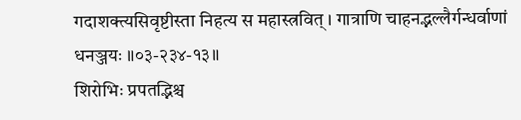गदाशक्त्यसिवृष्टीस्ता निहत्य स महास्त्रवित्। गात्राणि चाहनद्भल्लैर्गन्धर्वाणां धनञ्जयः ॥०३-२३४-१३॥
शिरोभिः प्रपतद्भिश्च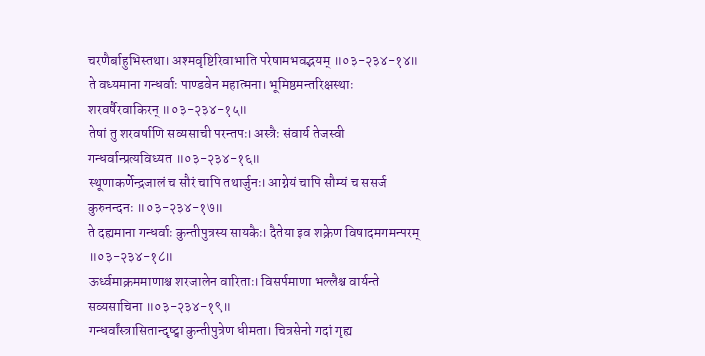चरणैर्बाहुभिस्तथा। अश्मवृष्टिरिवाभाति परेषामभवद्भयम् ॥०३-२३४-१४॥
ते वध्यमाना गन्धर्वाः पाण्डवेन महात्मना। भूमिष्ठमन्तरिक्षस्थाः शरवर्षैरवाकिरन् ॥०३-२३४-१५॥
तेषां तु शरवर्षाणि सव्यसाची परन्तपः। अस्त्रैः संवार्य तेजस्वी गन्धर्वान्प्रत्यविध्यत ॥०३-२३४-१६॥
स्थूणाकर्णेन्द्रजालं च सौरं चापि तथार्जुनः। आग्नेयं चापि सौम्यं च ससर्ज कुरुनन्दनः ॥०३-२३४-१७॥
ते दह्यमाना गन्धर्वाः कुन्तीपुत्रस्य सायकैः। दैतेया इव शक्रेण विषादमगमन्परम् ॥०३-२३४-१८॥
ऊर्ध्वमाक्रममाणाश्च शरजालेन वारिताः। विसर्पमाणा भल्लैश्च वार्यन्ते सव्यसाचिना ॥०३-२३४-१९॥
गन्धर्वांस्त्रासितान्दृष्ट्वा कुन्तीपुत्रेण धीमता। चित्रसेनो गदां गृह्य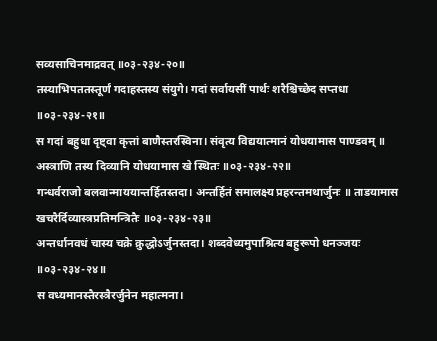सव्यसाचिनमाद्रवत् ॥०३-२३४-२०॥
तस्याभिपततस्तूर्णं गदाहस्तस्य संयुगे। गदां सर्वायसीं पार्थः शरैश्चिच्छेद सप्तधा ॥०३-२३४-२१॥
स गदां बहुधा दृष्ट्वा कृत्तां बाणैस्तरस्विना। संवृत्य विद्ययात्मानं योधयामास पाण्डवम् ॥ अस्त्राणि तस्य दिव्यानि योधयामास खे स्थितः ॥०३-२३४-२२॥
गन्धर्वराजो बलवान्माययान्तर्हितस्तदा। अन्तर्हितं समालक्ष्य प्रहरन्तमथार्जुनः ॥ ताडयामास खचरैर्दिव्यास्त्रप्रतिमन्त्रितैः ॥०३-२३४-२३॥
अन्तर्धानवधं चास्य चक्रे क्रुद्धोऽर्जुनस्तदा। शब्दवेध्यमुपाश्रित्य बहुरूपो धनञ्जयः ॥०३-२३४-२४॥
स वध्यमानस्तैरस्त्रैरर्जुनेन महात्मना।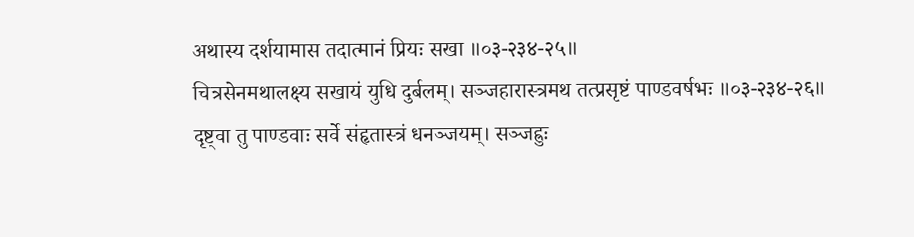अथास्य दर्शयामास तदात्मानं प्रियः सखा ॥०३-२३४-२५॥
चित्रसेनमथालक्ष्य सखायं युधि दुर्बलम्। सञ्जहारास्त्रमथ तत्प्रसृष्टं पाण्डवर्षभः ॥०३-२३४-२६॥
दृष्ट्वा तु पाण्डवाः सर्वे संहृतास्त्रं धनञ्जयम्। सञ्जह्रुः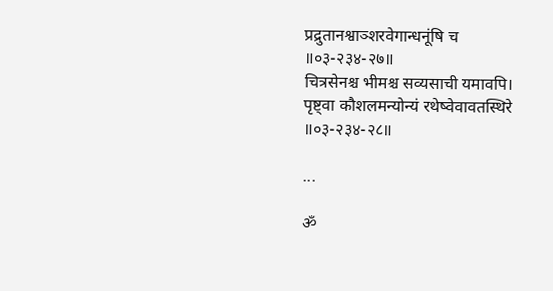प्रद्रुतानश्वाञ्शरवेगान्धनूंषि च ॥०३-२३४-२७॥
चित्रसेनश्च भीमश्च सव्यसाची यमावपि। पृष्ट्वा कौशलमन्योन्यं रथेष्वेवावतस्थिरे ॥०३-२३४-२८॥

...

ॐ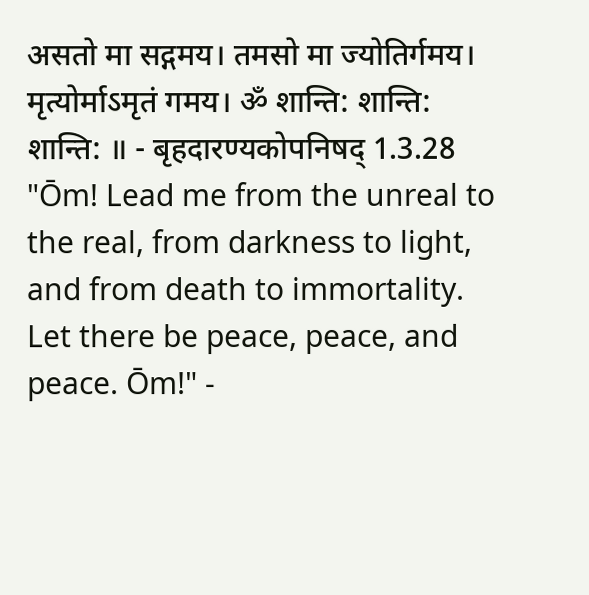असतो मा सद्गमय। तमसो मा ज्योतिर्गमय। मृत्योर्माऽमृतं गमय। ॐ शान्ति: शान्ति: शान्ति: ॥ - बृहदारण्यकोपनिषद् 1.3.28
"Ōm! Lead me from the unreal to the real, from darkness to light, and from death to immortality. Let there be peace, peace, and peace. Ōm!" -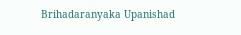Brihadaranyaka Upanishad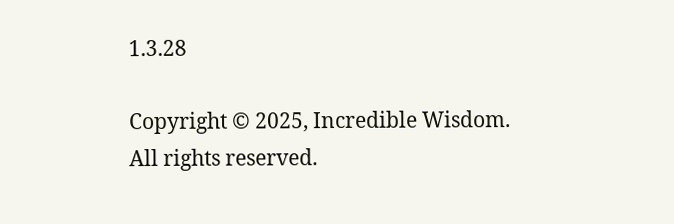1.3.28

Copyright © 2025, Incredible Wisdom.
All rights reserved.